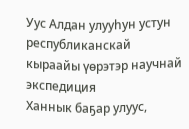Уус Алдан улууһун устун республиканскай кыраайы үөрэтэр научнай экспедиция
Ханнык баҕар улуус,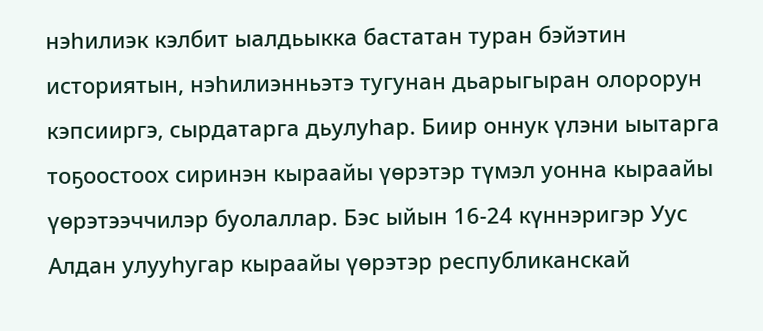нэһилиэк кэлбит ыалдьыкка бастатан туран бэйэтин историятын, нэһилиэнньэтэ тугунан дьарыгыран олорорун кэпсииргэ, сырдатарга дьулуһар. Биир оннук үлэни ыытарга тоҕоостоох сиринэн кыраайы үөрэтэр түмэл уонна кыраайы үөрэтээччилэр буолаллар. Бэс ыйын 16-24 күннэригэр Уус Алдан улууһугар кыраайы үөрэтэр республиканскай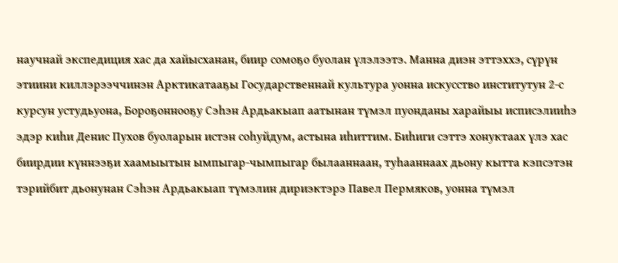научнай экспедиция хас да хайысханан, биир сомоҕо буолан үлэлээтэ. Манна диэн эттэххэ, сүрүн этиини киллэрээччинэн Арктикатааҕы Государственнай культура уонна искусство институтун 2-с курсун устудьуона, Бороҕоннооҕу Сэһэн Ардьакыап аатынан түмэл пуонданы харайыы исписэлииһэ эдэр киһи Денис Пухов буоларын истэн соһуйдум, астына иһиттим. Биһиги сэттэ хонуктаах үлэ хас биирдии күннээҕи хаамыытын ымпыгар-чымпыгар былааннаан, туһааннаах дьону кытта кэпсэтэн тэрийбит дьонунан Сэһэн Ардьакыап түмэлин дириэктэрэ Павел Пермяков, уонна түмэл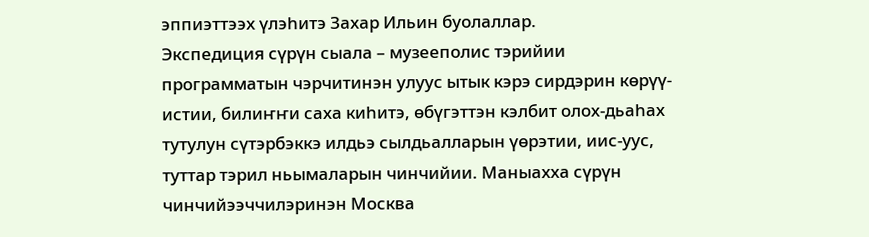эппиэттээх үлэһитэ Захар Ильин буолаллар.
Экспедиция сүрүн сыала – музееполис тэрийии программатын чэрчитинэн улуус ытык кэрэ сирдэрин көрүү-истии, билиҥҥи саха киһитэ, өбүгэттэн кэлбит олох-дьаһах тутулун сүтэрбэккэ илдьэ сылдьалларын үөрэтии, иис-уус, туттар тэрил ньымаларын чинчийии. Маныахха сүрүн чинчийээччилэринэн Москва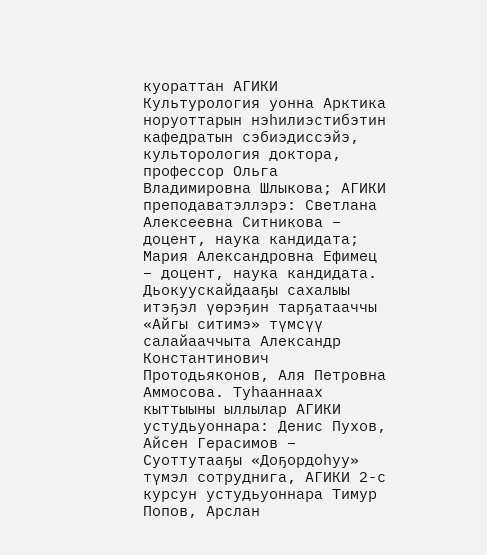куораттан АГИКИ Культурология уонна Арктика норуоттарын нэһилиэстибэтин кафедратын сэбиэдиссэйэ, культорология доктора, профессор Ольга Владимировна Шлыкова; АГИКИ преподаватэллэрэ: Светлана Алексеевна Ситникова – доцент, наука кандидата; Мария Александровна Ефимец – доцент, наука кандидата. Дьокуускайдааҕы сахалыы итэҕэл үөрэҕин тарҕатааччы «Айгы ситимэ» түмсүү салайааччыта Александр Константинович Протодьяконов, Аля Петровна Аммосова. Туһааннаах кыттыыны ыллылар АГИКИ устудьуоннара: Денис Пухов, Айсен Герасимов – Суоттутааҕы «Доҕордоһуу» түмэл сотруднига, АГИКИ 2-с курсун устудьуоннара Тимур Попов, Арслан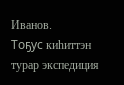Иванов.
Тоҕус киһиттэн турар экспедиция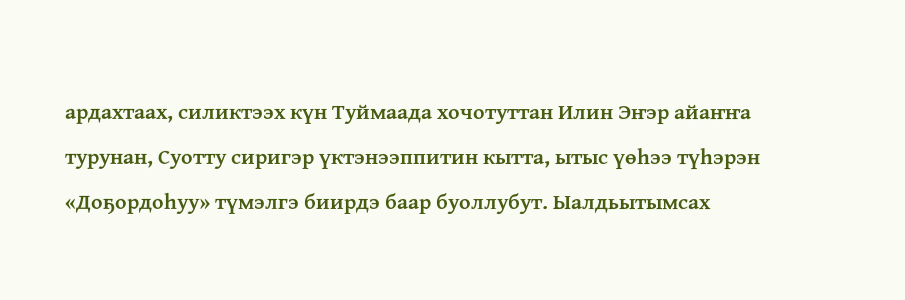ардахтаах, силиктээх күн Туймаада хочотуттан Илин Эҥэр айаҥҥа турунан, Суотту сиригэр үктэнээппитин кытта, ытыс үөһээ түһэрэн «Доҕордоһуу» түмэлгэ биирдэ баар буоллубут. Ыалдьытымсах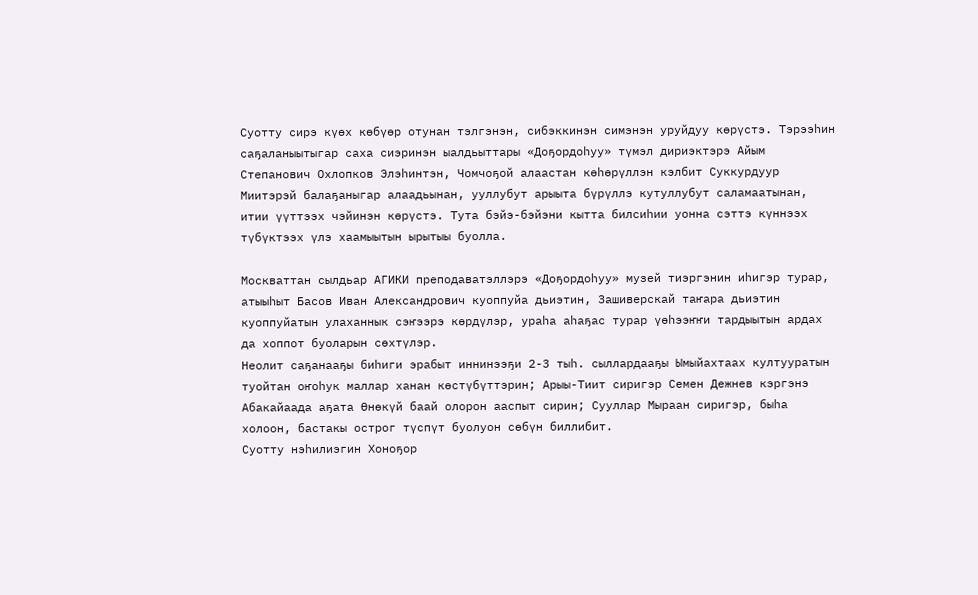Суотту сирэ күөх көбүөр отунан тэлгэнэн, сибэккинэн симэнэн уруйдуу көрүстэ. Тэрээһин саҕаланыытыгар саха сиэринэн ыалдьыттары «Доҕордоһуу» түмэл дириэктэрэ Айым Степанович Охлопков Элэһинтэн, Чомчоҕой алаастан көһөрүллэн кэлбит Суккурдуур Миитэрэй балаҕаныгар алаадьынан, ууллубут арыыта бүрүллэ кутуллубут саламаатынан, итии үүттээх чэйинэн көрүстэ. Тута бэйэ-бэйэни кытта билсиһии уонна сэттэ күннээх түбүктээх үлэ хаамыытын ырытыы буолла.

Москваттан сылдьар АГИКИ преподаватэллэрэ «Доҕордоһуу» музей тиэргэнин иһигэр турар, атыыһыт Басов Иван Александрович куоппуйа дьиэтин, Зашиверскай таҥара дьиэтин куоппуйатын улаханнык сэҥээрэ көрдүлэр, ураһа аһаҕас турар үөһээҥҥи тардыытын ардах да хоппот буоларын сөхтүлэр.
Неолит саҕанааҕы биһиги эрабыт иннинээҕи 2-3 тыһ. сыллардааҕы Ымыйахтаах култууратын туойтан оҥоһук маллар ханан көстүбүттэрин; Арыы-Тиит сиригэр Семен Дежнев кэргэнэ Абакайаада аҕата Өнөкүй баай олорон ааспыт сирин; Сууллар Мыраан сиригэр, быһа холоон, бастакы острог түспүт буолуон сөбүн биллибит.
Суотту нэһилиэгин Хоноҕор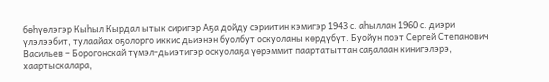бөһүөлэгэр Кыһыл Кырдал ытык сиригэр Аҕа дойду сэриитин кэмигэр 1943 с. аһыллан 1960 с. диэри үлэлээбит, тулаайах оҕолорго иккис дьиэнэн буолбут оскуоланы көрдүбүт. Буойун поэт Сергей Степанович Васильев – Борогонскай түмэл-дьиэтигэр оскуолаҕа үөрэммит паартатыттан саҕалаан кинигэлэрэ, хаартыскалара,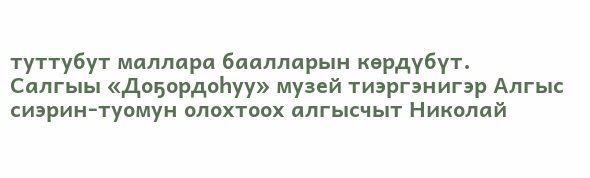туттубут маллара баалларын көрдүбүт.
Салгыы «Доҕордоһуу» музей тиэргэнигэр Алгыс сиэрин-туомун олохтоох алгысчыт Николай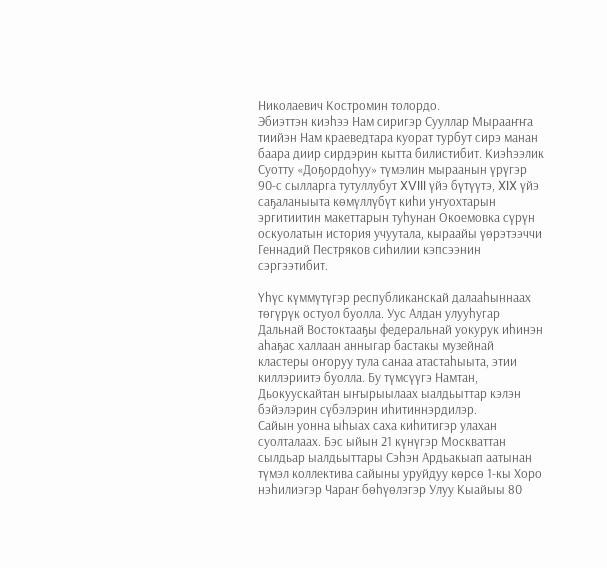Николаевич Костромин толордо.
Эбиэттэн киэһээ Нам сиригэр Сууллар Мырааҥҥа тиийэн Нам краеведтара куорат турбут сирэ манан баара диир сирдэрин кытта билистибит. Киэһээлик Суотту «Доҕордоһуу» түмэлин мыраанын үрүгэр 90-с сылларга тутуллубут XVIII үйэ бүтүүтэ, XIX үйэ саҕаланыыта көмүллүбүт киһи уҥуохтарын эргитиитин макеттарын туһунан Окоемовка сүрүн оскуолатын история учуутала, кыраайы үөрэтээччи Геннадий Пестряков сиһилии кэпсээнин сэргээтибит.

Үһүс күммүтүгэр республиканскай далааһыннаах төгүрүк остуол буолла. Уус Алдан улууһугар Дальнай Востоктааҕы федеральнай уокурук иһинэн аһаҕас халлаан анныгар бастакы музейнай кластеры оҥоруу тула санаа атастаһыыта, этии киллэриитэ буолла. Бу түмсүүгэ Намтан, Дьокуускайтан ыҥырыылаах ыалдьыттар кэлэн бэйэлэрин сүбэлэрин иһитиннэрдилэр.
Сайын уонна ыһыах саха киһитигэр улахан суолталаах. Бэс ыйын 21 күнүгэр Москваттан сылдьар ыалдьыттары Сэһэн Ардьакыап аатынан түмэл коллектива сайыны уруйдуу көрсө 1-кы Хоро нэһилиэгэр Чараҥ бөһүөлэгэр Улуу Кыайыы 80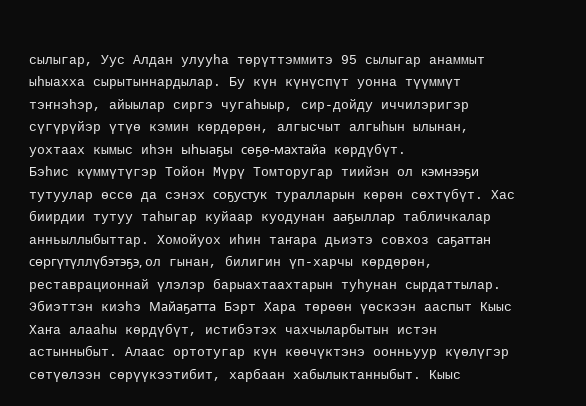сылыгар, Уус Алдан улууһа төрүттэммитэ 95 сылыгар анаммыт ыһыахха сырытыннардылар. Бу күн күнүспүт уонна түүммүт тэҥнэһэр, айыылар сиргэ чугаһыыр, сир-дойду иччилэригэр сүгүрүйэр үтүө кэмин көрдөрөн, алгысчыт алгыһын ылынан, уохтаах кымыс иһэн ыһыаҕы сөҕө-махтайа көрдүбүт.
Бэһис күммүтүгэр Тойон Мүрү Томторугар тиийэн ол кэмнээҕи тутуулар өссө да сэнэх соҕустук туралларын көрөн сөхтүбүт. Хас биирдии тутуу таһыгар куйаар куодунан ааҕыллар табличкалар анньыллыбыттар. Хомойуох иһин таҥара дьиэтэ совхоз саҕаттан сөргүтүллүбэтэҕэ, ол гынан, билигин үп-харчы көрдөрөн, реставрационнай үлэлэр барыахтаахтарын туһунан сырдаттылар.
Эбиэттэн киэһэ Майаҕатта Бэрт Хара төрөөн үөскээн ааспыт Кыыс Хаҥа алааһы көрдүбүт, истибэтэх чахчыларбытын истэн астынныбыт. Алаас ортотугар күн көөчүктэнэ оонньуур күөлүгэр сөтүөлээн сөрүүкээтибит, харбаан хабылыктанныбыт. Кыыс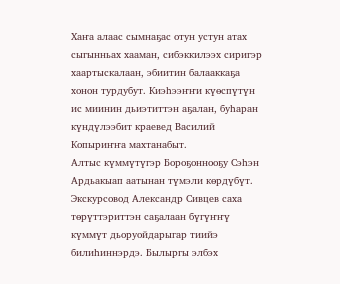Хаҥа алаас сымнаҕас отун устун атах сыгынньах хааман, сибэккилээх сиригэр хаартыскалаан, эбиитин балааккаҕа хонон турдубут. Киэһээҥҥи күөспүтүн ис миинин дьиэтиттэн аҕалан, буһаран күндүлээбит краевед Василий Копыриҥҥа махтанабыт.
Алтыс күммүтүгэр Бороҕоннооҕу Сэһэн Ардьакыап аатынан түмэли көрдүбүт. Экскурсовод Александр Сивцев саха төрүттэриттэн саҕалаан бүгүҥҥү күммүт дьоруойдарыгар тиийэ билиһиннэрдэ. Былыргы элбэх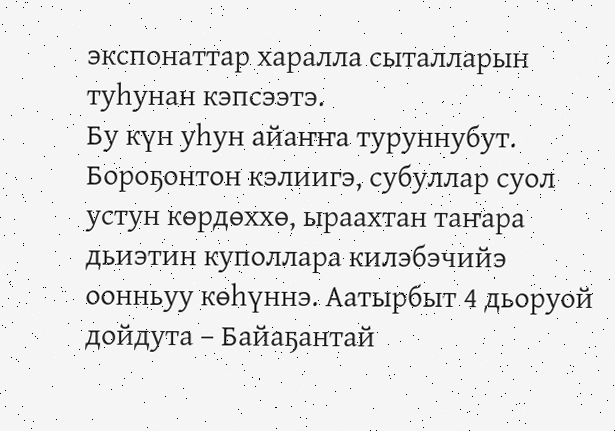экспонаттар харалла сыталларын туһунан кэпсээтэ.
Бу күн уһун айаҥҥа туруннубут. Бороҕонтон кэлиигэ, субуллар суол устун көрдөххө, ыраахтан таҥара дьиэтин куполлара килэбэчийэ оонньуу көһүннэ. Аатырбыт 4 дьоруой дойдута – Байаҕантай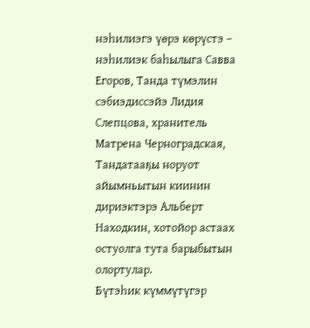нэһилиэгэ үөрэ көрүстэ – нэһилиэк баһылыга Савва Егоров, Танда түмэлин сэбиэдиссэйэ Лидия Слепцова, хранитель Матрена Черноградская, Тандатааҕы норуот айымньытын киинин дириэктэрэ Альберт Находкин, хотойор астаах остуолга тута барыбытын олортулар.
Бүтэһик күммүтүгэр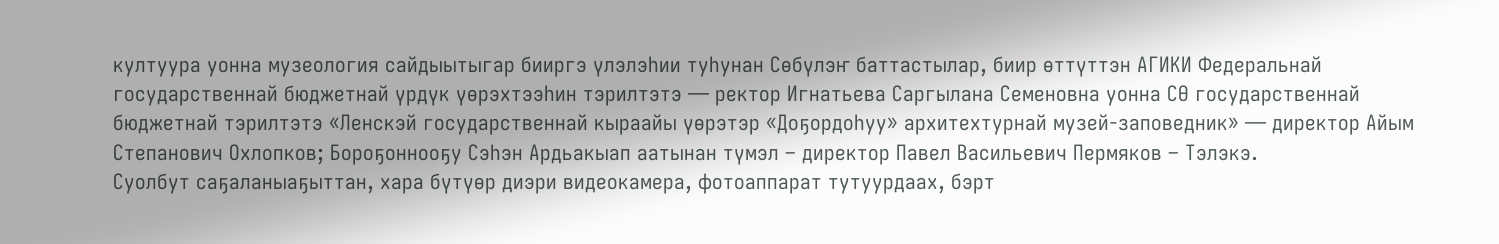култуура уонна музеология сайдыытыгар бииргэ үлэлэһии туһунан Сөбүлэҥ баттастылар, биир өттүттэн АГИКИ Федеральнай государственнай бюджетнай үрдүк үөрэхтээһин тэрилтэтэ — ректор Игнатьева Саргылана Семеновна уонна СӨ государственнай бюджетнай тэрилтэтэ «Ленскэй государственнай кыраайы үөрэтэр «Доҕордоһуу» архитехтурнай музей-заповедник» — директор Айым Степанович Охлопков; Бороҕоннооҕу Сэһэн Ардьакыап аатынан түмэл – директор Павел Васильевич Пермяков – Тэлэкэ.
Суолбут саҕаланыаҕыттан, хара бүтүөр диэри видеокамера, фотоаппарат тутуурдаах, бэрт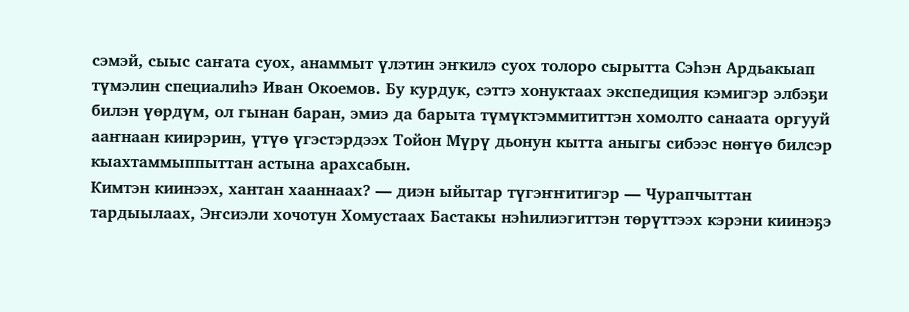сэмэй, сыыс саҥата суох, анаммыт үлэтин эҥкилэ суох толоро сырытта Сэһэн Ардьакыап түмэлин специалиһэ Иван Окоемов. Бу курдук, сэттэ хонуктаах экспедиция кэмигэр элбэҕи билэн үөрдүм, ол гынан баран, эмиэ да барыта түмүктэммититтэн хомолто санаата оргууй ааҥнаан киирэрин, үтүө үгэстэрдээх Тойон Мүрү дьонун кытта аныгы сибээс нөҥүө билсэр кыахтаммыппыттан астына арахсабын.
Кимтэн киинээх, хантан хааннаах? — диэн ыйытар түгэҥҥитигэр — Чурапчыттан тардыылаах, Эҥсиэли хочотун Хомустаах Бастакы нэһилиэгиттэн төрүттээх кэрэни киинэҕэ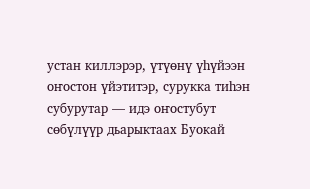устан киллэрэр, үтүөнү үһүйээн оҥостон үйэтитэр, сурукка тиһэн субурутар — идэ оҥостубут сөбүлүүр дьарыктаах Буокай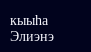кыыһа Элиэнэ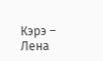Кэрэ – Лена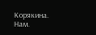Корякина. Нам.